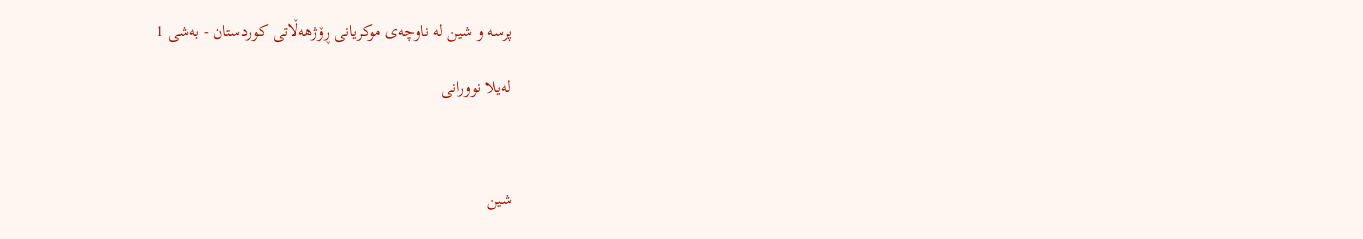پرسە و شین لە ناوچەی موکریانی ڕۆژهەڵاتی کوردستان - بەشی 1

لەیلا نوورانی



شین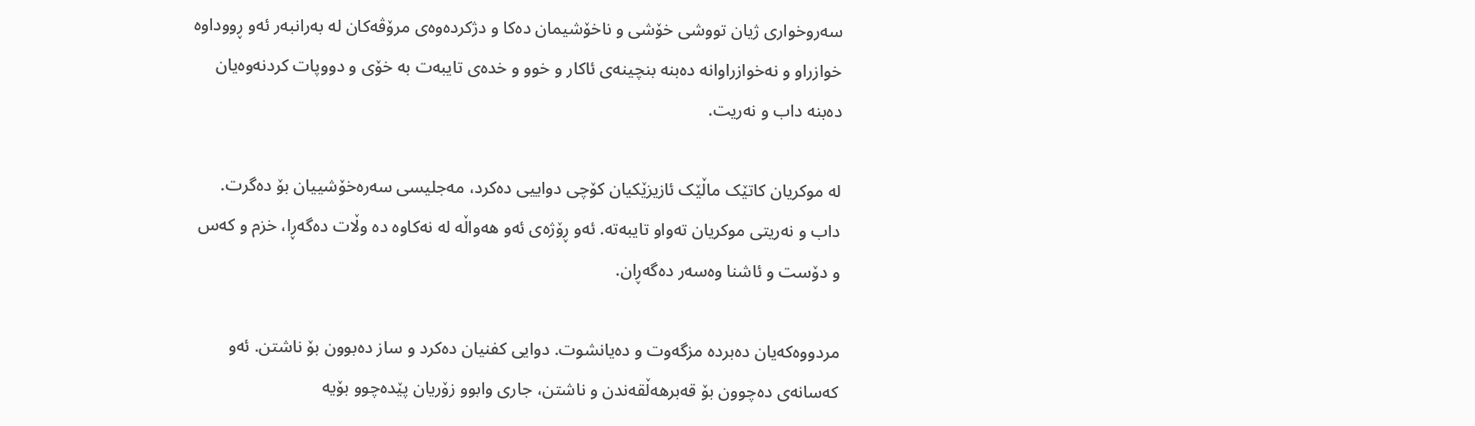سەروخواری ژیان تووشی خۆشی و ناخۆشیمان دەکا و دژکردەوەی مرۆڤەکان لە بەرانبەر ئەو ڕووداوە خوازراو و نەخوازراوانە دەبنە بنچینەی ئاکار و خوو و خدەی تایبەت بە خۆی و دووپات کردنەوە‌یان دەبنە داب ‌و نەریت.

لە موکریان کاتێک ماڵێک ئازیزێکیان کۆچی دواییی دەکرد، مەجلیسی سەرەخۆشییان بۆ دەگرت. داب ‌و نەریتی موکریان تەواو تایبەتە. ئەو ڕۆژەی ئەو هەواڵە لە نەکاوە دە وڵات دەگەڕا، خزم و کەس و دۆست و ئاشنا‌ وەسەر دەگەڕان.

مردووەکەیان دەبردە مزگەوت و دەیانشوت. دوایی کفنیان دەکرد و ساز دەبوون بۆ ناشتن. ئەو کەسانەی دەچوون بۆ قەبرهەڵقەندن و ناشتن، جاری وابوو زۆریان پێدەچوو بۆیە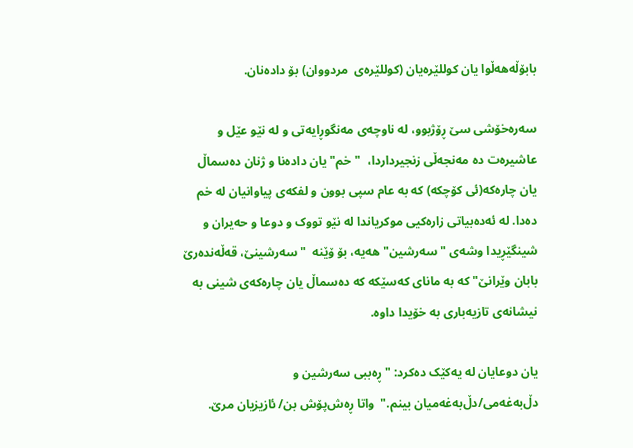بابۆڵە‌هەڵوا یان کوللێرە‌یان (کوللێرەی  مردووان) بۆ دادەنان.

سەرەخۆشی سێ ڕۆژبوو، لە ناوچەی مەنگوڕایەتی و لە نێو عێل و عاشیرەت دە مەنجەڵی زنجیرداردا،  "خم"یان دادەنا و ژنان دەسماڵ یان چارەکە(ئی کۆچکە) کە بە عام سپی بوون و لفکەی پیاوانیان لە خم دەدا. لە ئەدەبیاتی زارەکیی موکریاندا لە نێو تووک و دوعا و حەیران و شینگێڕیدا وشەی "سەرشین" هەیە، بۆ ۆێنە  "سەرشینێ، قەڵەندەرێ بابان ‌وێرانێ" کە بە مانای کەسێکە کە دەسماڵ یان چارەکەی شینی بە نیشانەی تازیە‌باری بە خۆیدا داوە.

یان دوعایان لە یەکێک دەکرد: "ڕەببی سەرشین و دڵ‌بەغەمی/دڵ‌بەغەمیان بینم."  واتا ڕەش‌پۆش بن/ ئازیزیان مرێ.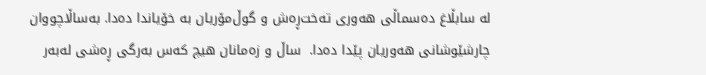لە سابڵاغ دەسماڵی هەوری تەخت‌ڕەش و گوڵ‌مۆریان بە خۆیاندا دەدا. بەساڵاچووان چارشێوشانی هەوریان پێدا دەدا.  ساڵ و زەمانان هیچ کەس بەرگی ڕەشی لەبەر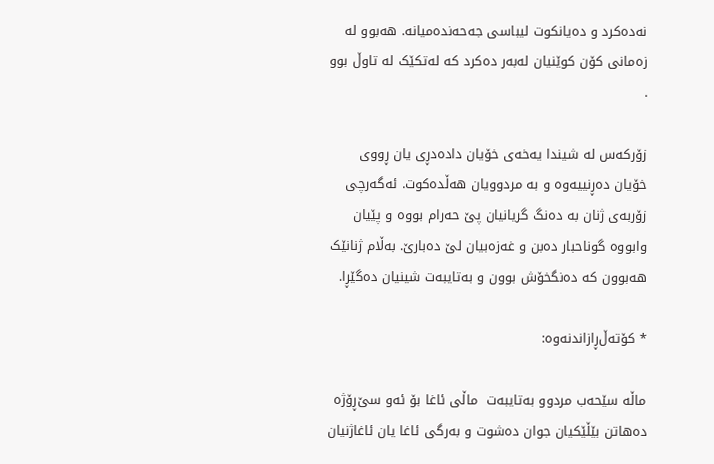نەدەکرد و دەیانکوت لیباسی جەحەندەمیانە. هەبوو لە زەمانی کۆن کوێنیان لەبەر دەکرد کە لەتکێک لە تاوڵ بوو .

زۆرکەس لە شیندا یەخەی خۆیان دادەدڕی یان ڕووی خۆیان دەڕنییەوە و بە مردوویان هەڵدەکوت. ئەگەرچی زۆربەی ژنان بە دەنگ گریانیان پێ حەرام بووە و پێیان وابووە گوناحبار دەبن و غەزەبیان لێ دەبارێ. بەڵام ژنانێک هەبوون کە دەنگخۆش بوون و بەتایبەت شینیان دەگێڕا.

* کۆتەڵ‌ڕازاندنەوە:

ماڵە سێحەب ‌مردوو بەتایبەت  ماڵی ئاغا بۆ ئەو سێ‌ڕۆژە دەهاتن بێڵێکیان جوان دەشوت و بەرگی ئاغا یان ئاغاژنیان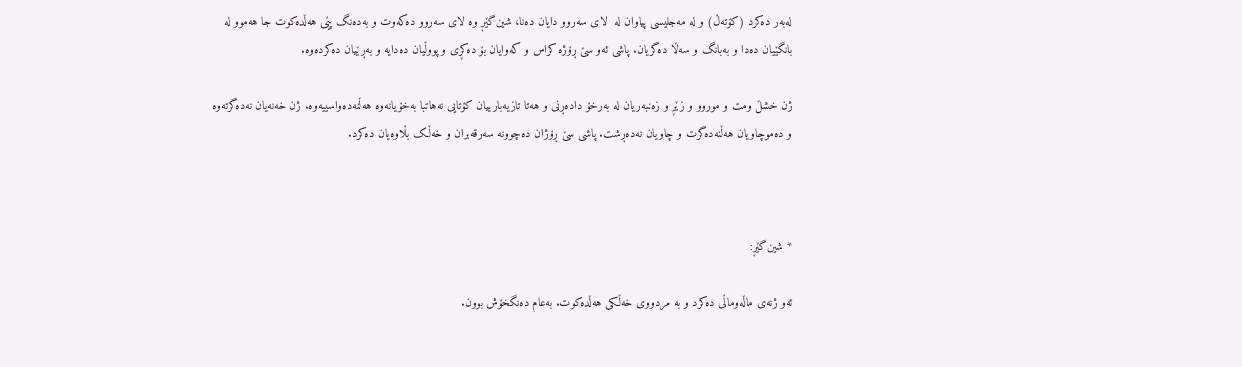لەبەر دەکرد (کۆتەڵ) و لە مەجلیسی پیاوان لە  لای سەروو دایان دەنا، شین‌گێڕ وە لای سەروو دەکەوت و بە‌دەنگ پێی هەڵدەکوت جا هەموو لە بانگێیان دەدا و بە‌بانگ و سەڵا دەگریان. پاشی ئەو سێ ڕۆژە کراس‌ و کەوایان بۆ دەکڕی و پووڵیان دەدایە و بەڕێیان دەکردەوە.

ژن خشڵ ومت ‌و موروو و زێڕ و زەنبەریان لە بەرخۆ دادەڕنی و هەتا تازیەبارییان کۆتایی نەهاتبا بە‌خۆیانەوە هەڵنەدەواسییەوە. ژن خەنەیان نەدەگرتەوە و دەموچاویان هەڵنەدەگرت و چاویان نەدەڕشت. پاشی سێ ڕۆژان دەچوونە سەرقەبران و خەڵک بڵاوەیان دەکرد.



* شین‌گێڕ:

ئەو ژنەی ماڵەوماڵی دەکرد و بە مردووی خەڵکی هەڵدەکوت. بەعام دەنگخۆش بوون.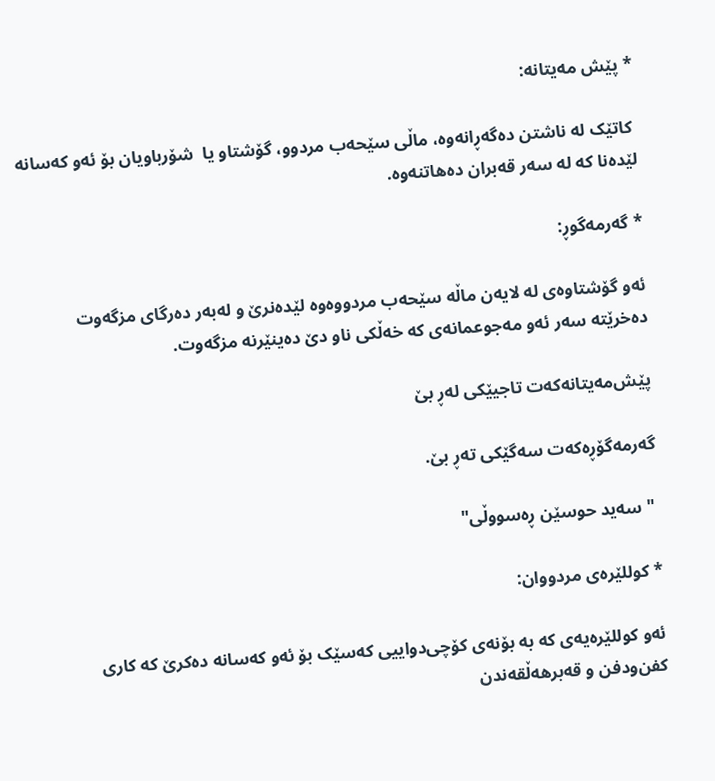* پێش مەیتانە:

 کاتێک لە ناشتن دەگەڕانەوە، ماڵی سێحەب‌ مردوو، گۆشتاو یا  شۆرباویان بۆ ئەو کەسانە لێدەنا کە لە سەر قەبران دەهاتنەوە.

* گەرمەگوڕ:

ئەو گۆشتاوەی لە لایەن ماڵە ‌سێحەب‌ مردووەوە لێدەنرێ و لەبەر دەرگای مزگەوت دەخرێتە سەر ئەو مەجوعمانەی کە خەڵکی ناو دێ دەینێرنە مزگەوت.

پێش‌مەیتانەکەت تاجیێکی لەڕ بێ

گەرمەگۆڕەکەت سەگێکی تەڕ بێ.

 " سەید حوسێن ڕەسووڵی"

* کوللێرەی مردووان:

ئەو کوللێرەیەی کە بە بۆنەی کۆچی‌دواییی کەسێک بۆ ئەو کەسانە دەکرێ کە کاری کفن‌ودفن و قەبرهەڵقەندن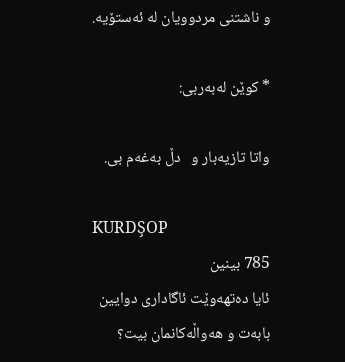و ناشتنی مردوویان لە ئەستۆیە.

* کوێن لەبەربی:

واتا تازیە‌بار و   دڵ ‌بەغەم بی.

KURDŞOP
785 بینین
ئایا دەتهەوێت ئاگاداری دوایین بابەت و هەواڵەکانمان بیت؟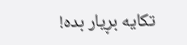تکایە بڕیار بدە!